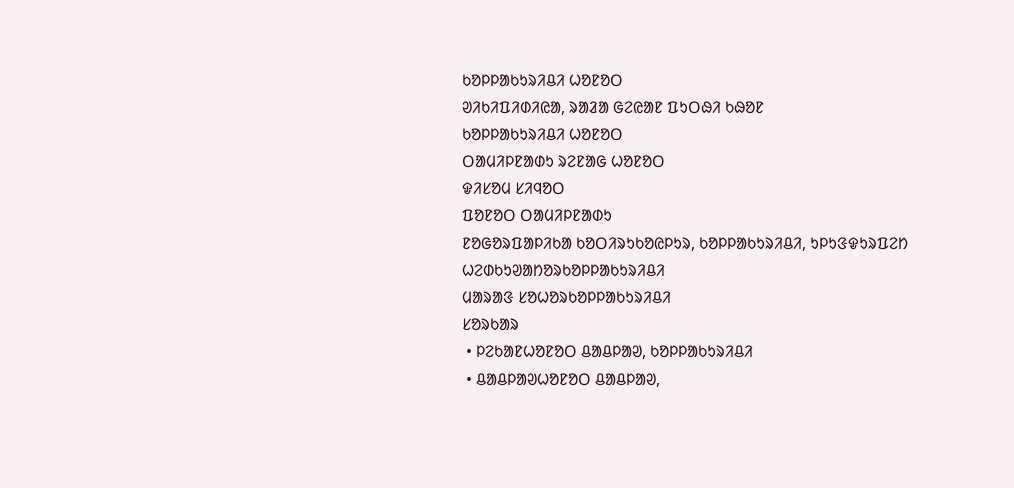ᱠᱚᱞᱞᱟᱠᱩᱨᱤᱪᱤ ᱦᱚᱱᱚᱛ
ᱣᱤᱠᱤᱯᱤᱰᱤᱭᱟ, ᱨᱟᱲᱟ ᱜᱮᱭᱟᱱ ᱯᱩᱛᱷᱤ ᱠᱷᱚᱱ
ᱠᱚᱞᱞᱟᱠᱩᱨᱤᱪᱤ ᱦᱚᱱᱚᱛ
ᱛᱟᱢᱤᱞᱱᱟᱰᱩ ᱨᱮᱱᱟᱜ ᱦᱚᱱᱚᱛ
ᱫᱤᱥᱚᱢ ᱥᱤᱧᱚᱛ
ᱯᱚᱱᱚᱛ ᱛᱟᱢᱤᱞᱱᱟᱰᱩ
ᱱᱚᱜᱚᱨᱯᱟᱞᱤᱠᱟ ᱠᱚᱛᱤᱨᱩᱠᱚᱭᱞᱩᱨ, ᱠᱚᱞᱞᱟᱠᱩᱨᱤᱪᱤ, ᱩᱞᱩᱝᱫᱩᱨᱯᱮᱴ
ᱦᱮᱰᱠᱩᱣᱟᱴᱚᱨᱠᱚᱞᱞᱟᱠᱩᱨᱤᱪᱤ
ᱢᱟᱨᱟᱝ ᱥᱚᱦᱚᱨᱠᱚᱞᱞᱟᱠᱩᱨᱤᱪᱤ
ᱥᱚᱨᱠᱟᱨ
 • ᱞᱮᱠᱟᱱᱦᱚᱱᱚᱛ ᱪᱟᱪᱞᱟᱣ, ᱠᱚᱞᱞᱟᱠᱩᱨᱤᱪᱤ
 • ᱪᱟᱪᱞᱟᱣᱦᱚᱱᱚᱛ ᱪᱟᱪᱞᱟᱣ,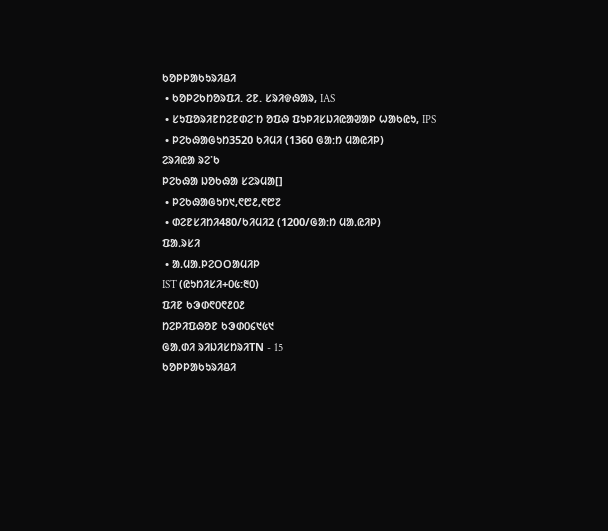ᱠᱚᱞᱞᱟᱠᱩᱨᱤᱪᱤ
 • ᱠᱚᱞᱮᱠᱴᱚᱨᱯᱤ. ᱮᱱ. ᱥᱨᱤᱫᱷᱟᱨ, IAS
 • ᱥᱩᱯᱚᱨᱤᱱᱴᱮᱱᱰᱮᱸᱴ ᱚᱯᱷ ᱯᱩᱞᱤᱥᱡᱤᱭᱟᱣᱟᱞ ᱦᱟᱠᱭᱩ, IPS
 • ᱞᱮᱠᱷᱟᱜᱩᱴ3520 ᱠᱤᱢᱤ (1360 ᱜᱟᱺᱴ ᱢᱟᱭᱤᱞ)
ᱮᱨᱤᱭᱟ ᱨᱮᱸᱠ
ᱞᱮᱠᱷᱟ ᱡᱚᱠᱷᱟ ᱥᱮᱨᱢᱟ[]
 • ᱞᱮᱠᱷᱟᱜᱩᱴ᱑,᱖᱘᱒,᱖᱘᱗
 • ᱰᱮᱱᱥᱤᱴᱤ480/ᱠᱤᱢᱤ2 (1200/ᱜᱟᱺᱴ ᱢᱟᱹᱭᱤᱞ)
ᱯᱟᱹᱨᱥᱤ
 • ᱟᱹᱢᱟᱹᱞᱮᱛᱛᱟᱢᱤᱞ
IST (ᱭᱩᱴᱤᱥᱤ+᱐᱕:᱓᱐)
ᱯᱤᱱ ᱠᱳᱰ᱖᱐᱖᱒᱐᱒
ᱴᱮᱞᱤᱯᱷᱚᱱ ᱠᱳᱰ᱐᱔᱑᱕᱑
ᱜᱟᱹᱰᱤ ᱨᱤᱡᱤᱥᱴᱨᱤTN - 15
ᱠᱚᱞᱞᱟᱠᱩᱨᱤᱪᱤ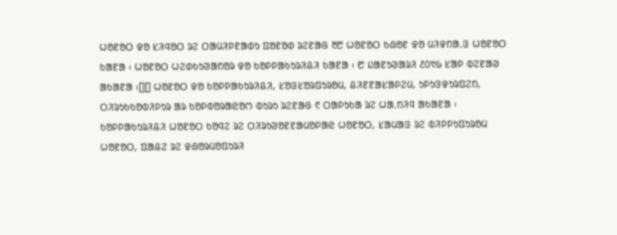ᱦᱚᱱᱚᱛ ᱫᱚ ᱥᱤᱧᱚᱛ ᱨᱮ ᱛᱟᱢᱤᱞᱱᱟᱰᱩ ᱯᱚᱱᱚᱰ ᱨᱮᱱᱟᱜ ᱓᱘ ᱦᱚᱱᱚᱛ ᱠᱷᱚᱱ ᱫᱚ ᱢᱤᱫᱴᱟᱹᱝ ᱦᱚᱱᱚᱛ ᱠᱟᱱᱟ ᱾ ᱦᱚᱱᱚᱛ ᱦᱮᱰᱠᱩᱣᱟᱴᱚᱨ ᱫᱚ ᱠᱚᱞᱞᱟᱠᱩᱨᱤᱪᱤ ᱠᱟᱱᱟ ᱾ ᱘ ᱡᱟᱱᱩᱣᱟᱨᱤ ᱒᱐᱑᱙ ᱥᱟᱞ ᱵᱮᱱᱟᱣ ᱟᱠᱟᱱᱟ ᱾[][] ᱦᱚᱱᱚᱛ ᱫᱚ ᱠᱚᱞᱞᱟᱠᱩᱨᱤᱪᱤ, ᱥᱚᱝᱥᱚᱨᱯᱩᱨᱚᱢ, ᱪᱤᱱᱱᱟᱥᱟᱞᱮᱢ, ᱩᱞᱩᱝᱫᱩᱨᱯᱮᱴ, ᱛᱤᱨᱩᱠᱠᱚᱵᱤᱞᱩᱨ ᱟᱨ ᱠᱚᱞᱵᱚᱨᱟᱭᱚᱬ ᱵᱩᱨᱩ ᱨᱮᱱᱟᱜ ᱖ ᱛᱟᱞᱩᱠᱟ ᱨᱮ ᱦᱟᱹᱴᱤᱧ ᱟᱠᱟᱱᱟ ᱾
ᱠᱚᱞᱞᱟᱠᱩᱨᱤᱪᱤ ᱦᱚᱱᱚᱛ ᱠᱚᱧᱮ ᱨᱮ ᱛᱤᱨᱩᱣᱚᱱᱱᱟᱢᱚᱞᱟᱭ ᱦᱚᱱᱚᱛ, ᱥᱟᱢᱟᱝ ᱨᱮ ᱵᱤᱞᱞᱩᱯᱩᱨᱚᱢ ᱦᱚᱱᱚᱛ, ᱯᱟᱪᱮ ᱨᱮ ᱫᱷᱚᱨᱢᱚᱯᱩᱨᱤ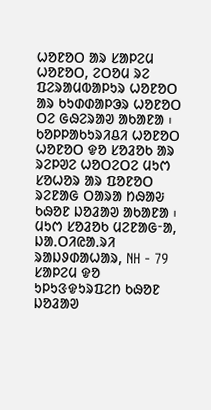ᱦᱚᱱᱚᱛ ᱟᱨ ᱥᱟᱞᱮᱢ ᱦᱚᱱᱚᱛ, ᱮᱛᱚᱢ ᱨᱮ ᱯᱮᱨᱟᱢᱵᱟᱞᱩᱨ ᱦᱚᱱᱚᱛ ᱟᱨ ᱠᱩᱰᱰᱟᱞᱳᱨ ᱦᱚᱱᱚᱛ ᱛᱮ ᱜᱷᱮᱨᱟᱣ ᱟᱠᱟᱱᱟ ᱾
ᱠᱚᱞᱞᱟᱠᱩᱨᱤᱪᱤ ᱦᱚᱱᱚᱛ
ᱦᱚᱱᱚᱛ ᱫᱚ ᱥᱚᱲᱚᱠ ᱟᱨ ᱨᱮᱞᱣᱮ ᱦᱚᱛᱮᱛᱮ ᱢᱩᱬ ᱥᱚᱦᱚᱨ ᱟᱨ ᱯᱚᱱᱚᱛ ᱨᱮᱱᱟᱜ ᱛᱟᱨᱟ ᱴᱷᱟᱶ ᱠᱷᱚᱱ ᱡᱚᱲᱟᱣ ᱟᱠᱟᱱᱟ ᱾ ᱢᱩᱬ ᱥᱚᱲᱚᱠ ᱢᱮᱱᱟᱜᱼᱟ, ᱡᱟᱹᱛᱤᱭᱟᱹᱨᱤ ᱨᱟᱡᱽᱰᱟᱦᱟᱨ, NH - 79 ᱥᱟᱞᱮᱢ ᱫᱚ ᱩᱞᱩᱝᱫᱩᱨᱯᱮᱴ ᱠᱷᱚᱱ ᱡᱚᱲᱟᱣ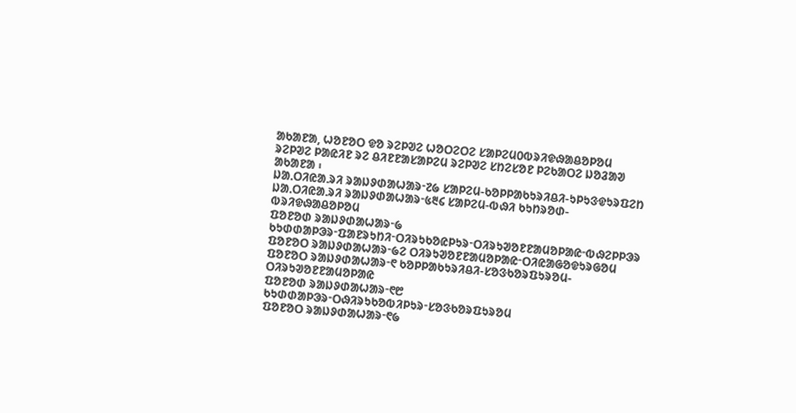ᱟᱠᱟᱱᱟ, ᱦᱚᱱᱚᱛ ᱫᱚ ᱨᱮᱞᱣᱮ ᱦᱚᱛᱮᱛᱮ ᱥᱟᱞᱮᱢ᱐ᱵᱨᱤᱫᱷᱟᱪᱚᱞᱚᱢ ᱨᱮᱞᱣᱮ ᱞᱟᱭᱤᱱ ᱨᱮ ᱪᱤᱱᱱᱟᱥᱟᱞᱮᱢ ᱨᱮᱞᱣᱮ ᱥᱴᱮᱥᱚᱱ ᱞᱮᱠᱟᱛᱮ ᱡᱚᱲᱟᱣ ᱟᱠᱟᱱᱟ ᱾
ᱡᱟᱹᱛᱤᱭᱟᱹᱨᱤ ᱨᱟᱡᱽᱰᱟᱦᱟᱨᱼ᱗᱙ ᱥᱟᱞᱮᱢ-ᱠᱚᱞᱞᱟᱠᱩᱨᱤᱪᱤ-ᱩᱞᱩᱝᱫᱩᱨᱯᱮᱴ
ᱡᱟᱹᱛᱤᱭᱟᱹᱨᱤ ᱨᱟᱡᱽᱰᱟᱦᱟᱨᱼ᱕᱓᱔ ᱥᱟᱞᱮᱢ-ᱵᱷᱤ ᱠᱩᱴᱨᱚᱰ-ᱵᱨᱤᱫᱷᱟᱪᱚᱞᱚᱢ
ᱯᱚᱱᱚᱰ ᱨᱟᱡᱽᱰᱟᱦᱟᱨᱼ᱙ ᱠᱩᱰᱰᱟᱞᱳᱨᱼᱯᱟᱱᱨᱩᱴᱤᱼᱛᱤᱨᱩᱠᱚᱭᱞᱩᱨᱼᱛᱤᱨᱩᱣᱚᱱᱱᱟᱢᱚᱞᱟᱭᱼᱵᱷᱮᱞᱞᱳᱨ
ᱯᱚᱱᱚᱛ ᱨᱟᱡᱽᱰᱟᱦᱟᱨᱼ᱙ᱮ ᱛᱤᱨᱩᱣᱚᱱᱱᱟᱢᱚᱞᱟᱭᱼᱛᱤᱭᱟᱜᱚᱫᱩᱨᱜᱚᱢ
ᱯᱚᱱᱚᱛ ᱨᱟᱡᱽᱰᱟᱦᱟᱨᱼ᱖ ᱠᱚᱞᱞᱟᱠᱩᱨᱤᱪᱤ-ᱥᱚᱝᱠᱚᱨᱯᱩᱨᱚᱢ-ᱛᱤᱨᱩᱣᱚᱱᱱᱟᱢᱚᱞᱟᱭ
ᱯᱚᱱᱚᱰ ᱨᱟᱡᱽᱰᱟᱦᱟᱨᱼ᱖᱘ ᱠᱩᱰᱰᱟᱞᱳᱨᱼᱛᱷᱤᱨᱩᱠᱚᱵᱤᱞᱩᱨᱼᱥᱚᱝᱠᱚᱨᱯᱩᱨᱚᱢ
ᱯᱚᱱᱚᱛ ᱨᱟᱡᱽᱰᱟᱦᱟᱨᱼ᱖᱙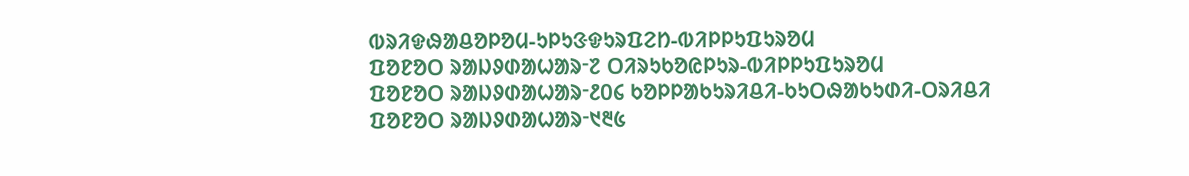ᱵᱨᱤᱫᱷᱟᱪᱚᱞᱚᱢ-ᱩᱞᱩᱝᱫᱩᱨᱯᱮᱴ-ᱵᱤᱞᱞᱩᱯᱩᱨᱚᱢ
ᱯᱚᱱᱚᱛ ᱨᱟᱡᱽᱰᱟᱦᱟᱨᱼ᱗ ᱛᱤᱨᱩᱠᱚᱭᱞᱩᱨ-ᱵᱤᱞᱞᱩᱯᱩᱨᱚᱢ
ᱯᱚᱱᱚᱛ ᱨᱟᱡᱽᱰᱟᱦᱟᱨᱼ᱒᱐᱔ ᱠᱚᱞᱞᱟᱠᱩᱨᱤᱪᱤ-ᱠᱩᱛᱷᱟᱠᱩᱰᱤ-ᱛᱨᱤᱪᱤ
ᱯᱚᱱᱚᱛ ᱨᱟᱡᱽᱰᱟᱦᱟᱨᱼ᱑᱓᱕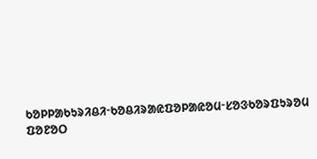ᱠᱚᱞᱞᱟᱠᱩᱨᱤᱪᱤᱼᱠᱚᱪᱤᱨᱟᱭᱯᱚᱞᱟᱭᱚᱢᱼᱥᱚᱝᱠᱚᱨᱯᱩᱨᱚᱢ
ᱯᱚᱱᱚᱛ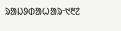ᱨᱟᱡᱽᱰᱟᱦᱟᱨᱼ᱑᱓᱗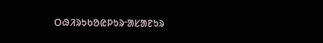ᱛᱷᱤᱨᱩᱠᱚᱭᱞᱩᱨᱼᱟᱥᱟᱱᱩᱨ